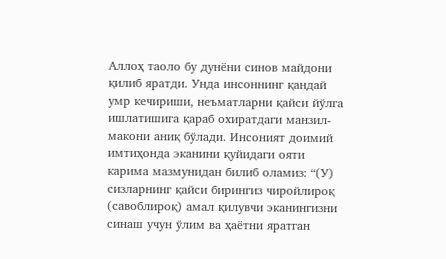Аллоҳ таоло бу дунёни синов майдони қилиб яратди. Унда инсоннинг қандай умр кечириши, неъматларни қайси йўлга ишлатишига қараб охиратдаги манзил-макони аниқ бўлади. Инсоният доимий имтиҳонда эканини қуйидаги ояти карима мазмунидан билиб оламиз: “(У) сизларнинг қайси бирингиз чиройлироқ (савоблироқ) амал қилувчи эканингизни синаш учун ўлим ва ҳаётни яратган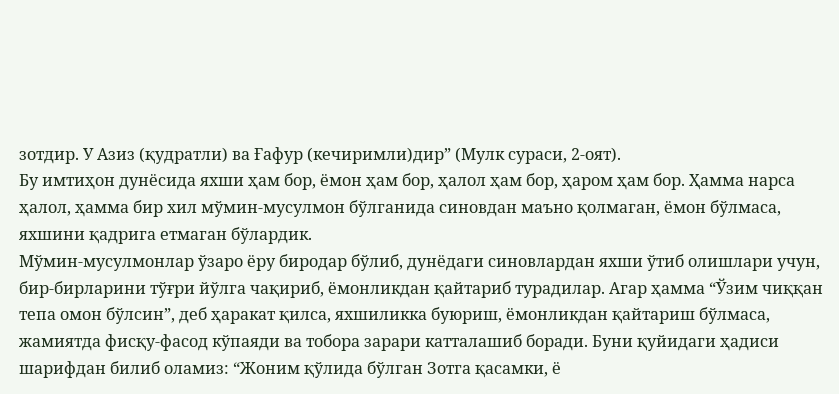зотдир. У Азиз (қудратли) ва Ғафур (кечиримли)дир” (Мулк сураси, 2-оят).
Бу имтиҳон дунёсида яхши ҳам бор, ёмон ҳам бор, ҳалол ҳам бор, ҳаром ҳам бор. Ҳамма нарса ҳалол, ҳамма бир хил мўмин-мусулмон бўлганида синовдан маъно қолмаган, ёмон бўлмаса, яхшини қадрига етмаган бўлардик.
Мўмин-мусулмонлар ўзаро ёру биродар бўлиб, дунёдаги синовлардан яхши ўтиб олишлари учун, бир-бирларини тўғри йўлга чақириб, ёмонликдан қайтариб турадилар. Агар ҳамма “Ўзим чиққан тепа омон бўлсин”, деб ҳаракат қилса, яхшиликка буюриш, ёмонликдан қайтариш бўлмаса, жамиятда фисқу-фасод кўпаяди ва тобора зарари катталашиб боради. Буни қуйидаги ҳадиси шарифдан билиб оламиз: “Жоним қўлида бўлган Зотга қасамки, ё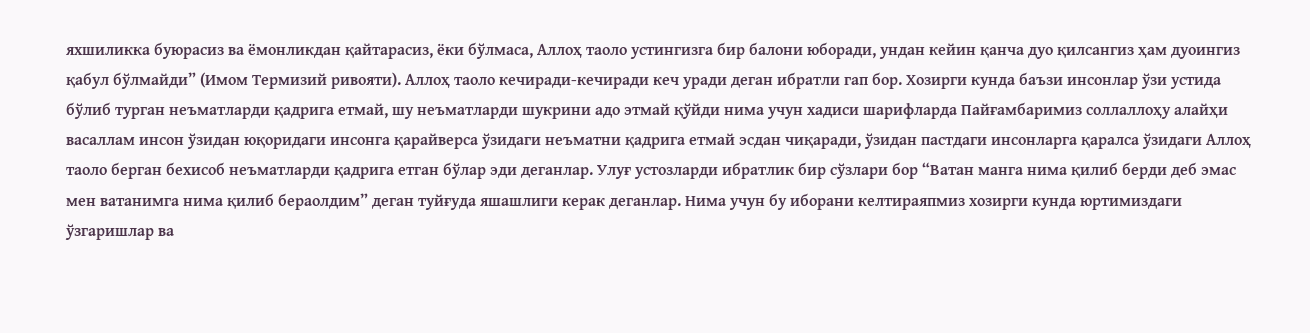яхшиликка буюрасиз ва ёмонликдан қайтарасиз, ёки бўлмаса, Аллоҳ таоло устингизга бир балони юборади, ундан кейин қанча дуо қилсангиз ҳам дуоингиз қабул бўлмайди” (Имом Термизий ривояти). Аллоҳ таоло кечиради-кечиради кеч уради деган ибратли гап бор. Хозирги кунда баъзи инсонлар ўзи устида бўлиб турган неъматларди қадрига етмай, шу неъматларди шукрини адо этмай қўйди нима учун хадиси шарифларда Пайғамбаримиз соллаллоҳу алайҳи васаллам инсон ўзидан юқоридаги инсонга қарайверса ўзидаги неъматни қадрига етмай эсдан чиқаради, ўзидан пастдаги инсонларга қаралса ўзидаги Аллоҳ таоло берган бехисоб неъматларди қадрига етган бўлар эди деганлар. Улуғ устозларди ибратлик бир сўзлари бор “Ватан манга нима қилиб берди деб эмас мен ватанимга нима қилиб бераолдим” деган туйғуда яшашлиги керак деганлар. Нима учун бу иборани келтираяпмиз хозирги кунда юртимиздаги ўзгаришлар ва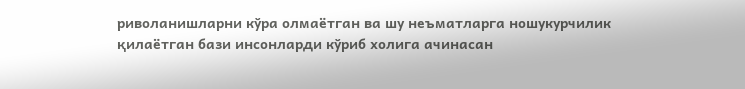риволанишларни кўра олмаётган ва шу неъматларга ношукурчилик қилаётган бази инсонларди кўриб холига ачинасан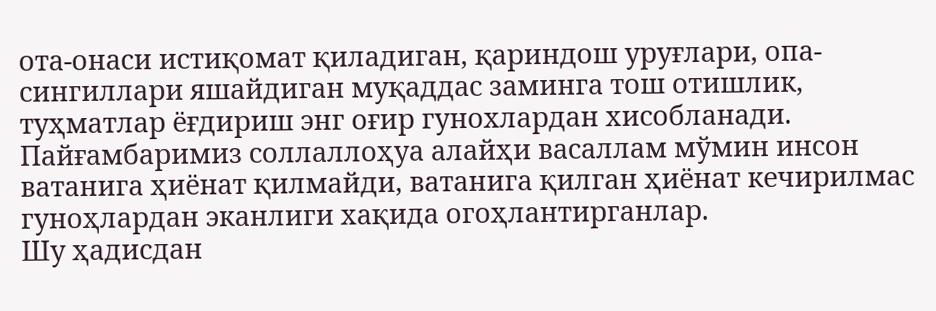ота-онаси истиқомат қиладиган, қариндош уруғлари, опа-сингиллари яшайдиган муқаддас заминга тош отишлик, туҳматлар ёғдириш энг оғир гунохлардан хисобланади. Пайғамбаримиз соллаллоҳуа алайҳи васаллам мўмин инсон ватанига ҳиёнат қилмайди, ватанига қилган ҳиёнат кечирилмас гуноҳлардан эканлиги хақида огоҳлантирганлар.
Шу ҳадисдан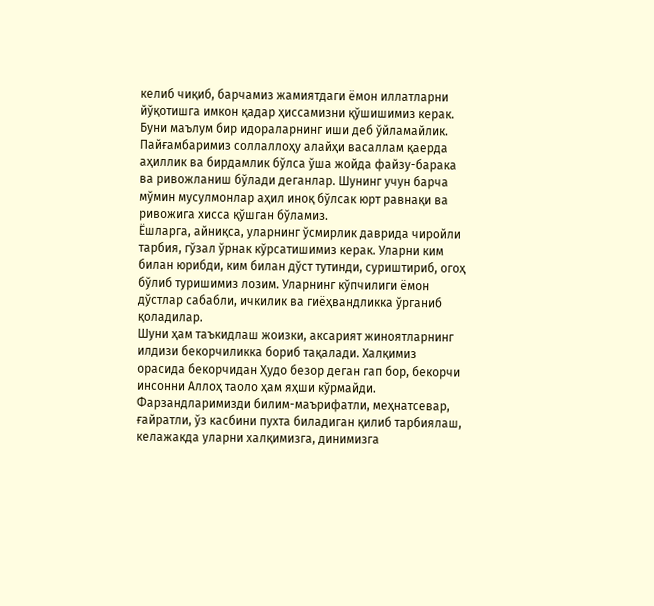келиб чиқиб, барчамиз жамиятдаги ёмон иллатларни йўқотишга имкон қадар ҳиссамизни қўшишимиз керак. Буни маълум бир идораларнинг иши деб ўйламайлик.
Пайғамбаримиз соллаллоҳу алайҳи васаллам қаерда аҳиллик ва бирдамлик бўлса ўша жойда файзу-барака ва ривожланиш бўлади деганлар. Шунинг учун барча мўмин мусулмонлар аҳил иноқ бўлсак юрт равнақи ва ривожига хисса қўшган бўламиз.
Ёшларга, айниқса, уларнинг ўсмирлик даврида чиройли тарбия, гўзал ўрнак кўрсатишимиз керак. Уларни ким билан юрибди, ким билан дўст тутинди, суриштириб, огоҳ бўлиб туришимиз лозим. Уларнинг кўпчилиги ёмон дўстлар сабабли, ичкилик ва гиёҳвандликка ўрганиб қоладилар.
Шуни ҳам таъкидлаш жоизки, аксарият жиноятларнинг илдизи бекорчиликка бориб тақалади. Халқимиз орасида бекорчидан Ҳудо безор деган гап бор, бекорчи инсонни Аллоҳ таоло ҳам яҳши кўрмайди. Фарзандларимизди билим-маърифатли, меҳнатсевар, ғайратли, ўз касбини пухта биладиган қилиб тарбиялаш, келажакда уларни халқимизга, динимизга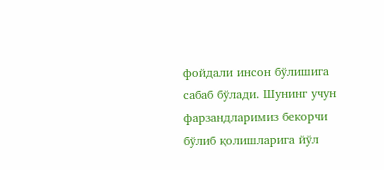фойдали инсон бўлишига сабаб бўлади. Шунинг учун фарзандларимиз бекорчи бўлиб қолишларига йўл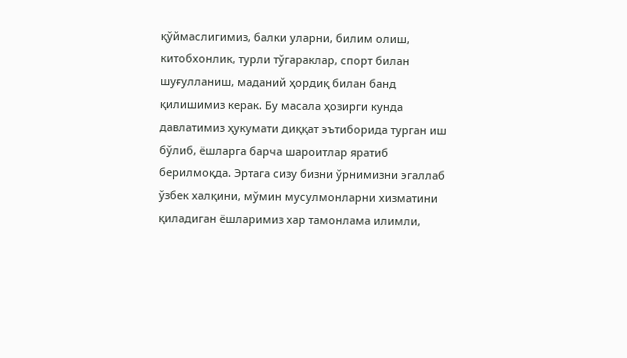қўймаслигимиз, балки уларни, билим олиш, китобхонлик, турли тўгараклар, спорт билан шуғулланиш, маданий ҳордиқ билан банд қилишимиз керак. Бу масала ҳозирги кунда давлатимиз ҳукумати диққат эътиборида турган иш бўлиб, ёшларга барча шароитлар яратиб берилмоқда. Эртага сизу бизни ўрнимизни эгаллаб ўзбек халқини, мўмин мусулмонларни хизматини қиладиган ёшларимиз хар тамонлама илимли,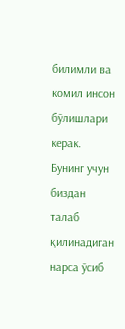билимли ва комил инсон бўлишлари керак. Бунинг учун биздан талаб қилинадиган нарса ўсиб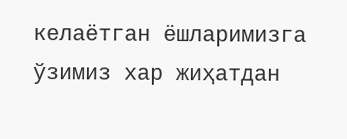келаётган ёшларимизга ўзимиз хар жиҳатдан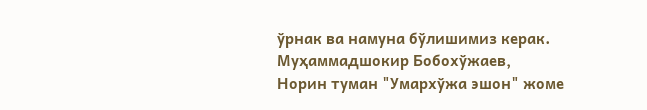ўрнак ва намуна бўлишимиз керак.
Муҳаммадшокир Бобохўжаев,
Норин туман "Умархўжа эшон" жоме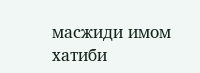масжиди имом хатиби